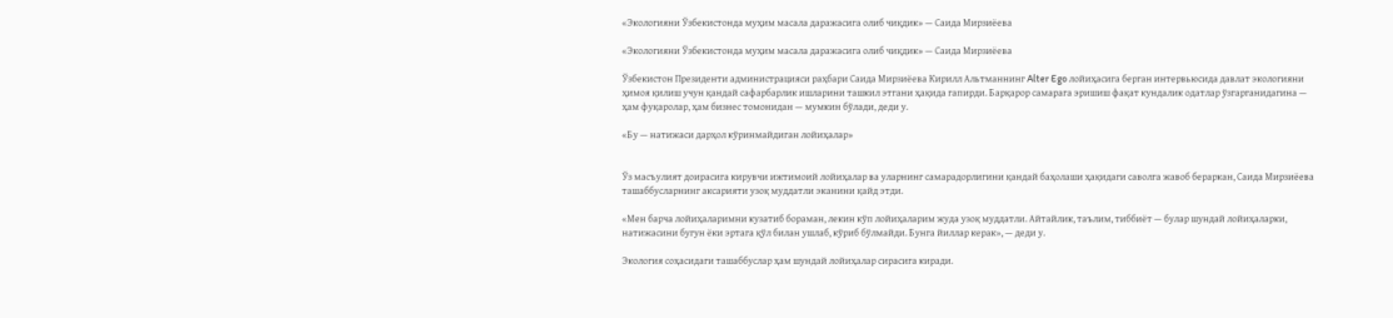«Экологияни Ўзбекистонда муҳим масала даражасига олиб чиқдик» — Саида Мирзиёева

«Экологияни Ўзбекистонда муҳим масала даражасига олиб чиқдик» — Саида Мирзиёева

Ўзбекистон Президенти администрацияси раҳбари Саида Мирзиёева Кирилл Альтманнинг Alter Ego лойиҳасига берган интервьюсида давлат экологияни ҳимоя қилиш учун қандай сафарбарлик ишларини ташкил этгани ҳақида гапирди. Барқарор самарага эришиш фақат кундалик одатлар ўзгарганидагина — ҳам фуқаролар, ҳам бизнес томонидан — мумкин бўлади, деди у.

«Бу — натижаси дарҳол кўринмайдиган лойиҳалар»


Ўз масъулият доирасига кирувчи ижтимоий лойиҳалар ва уларнинг самарадорлигини қандай баҳолаши ҳақидаги саволга жавоб бераркан, Саида Мирзиёева ташаббусларнинг аксарияти узоқ муддатли эканини қайд этди.

«Мен барча лойиҳаларимни кузатиб бораман, лекин кўп лойиҳаларим жуда узоқ муддатли. Айтайлик, таълим, тиббиёт — булар шундай лойиҳаларки, натижасини бугун ёки эртага қўл билан ушлаб, кўриб бўлмайди. Бунга йиллар керак», — деди у.

Экология соҳасидаги ташаббуслар ҳам шундай лойиҳалар сирасига киради.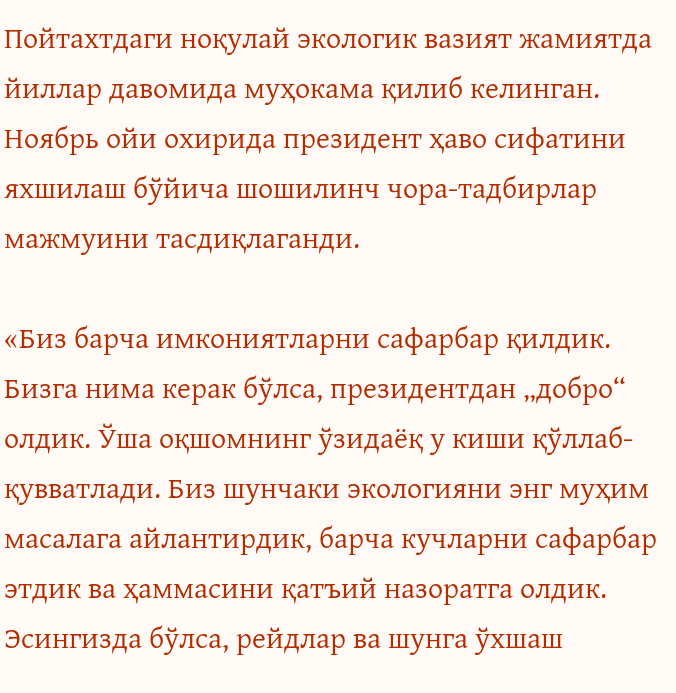Пойтахтдаги ноқулай экологик вазият жамиятда йиллар давомида муҳокама қилиб келинган. Ноябрь ойи охирида президент ҳаво сифатини яхшилаш бўйича шошилинч чора-тадбирлар мажмуини тасдиқлаганди.

«Биз барча имкониятларни сафарбар қилдик. Бизга нима керак бўлса, президентдан „добро“ олдик. Ўша оқшомнинг ўзидаёқ у киши қўллаб-қувватлади. Биз шунчаки экологияни энг муҳим масалага айлантирдик, барча кучларни сафарбар этдик ва ҳаммасини қатъий назоратга олдик. Эсингизда бўлса, рейдлар ва шунга ўхшаш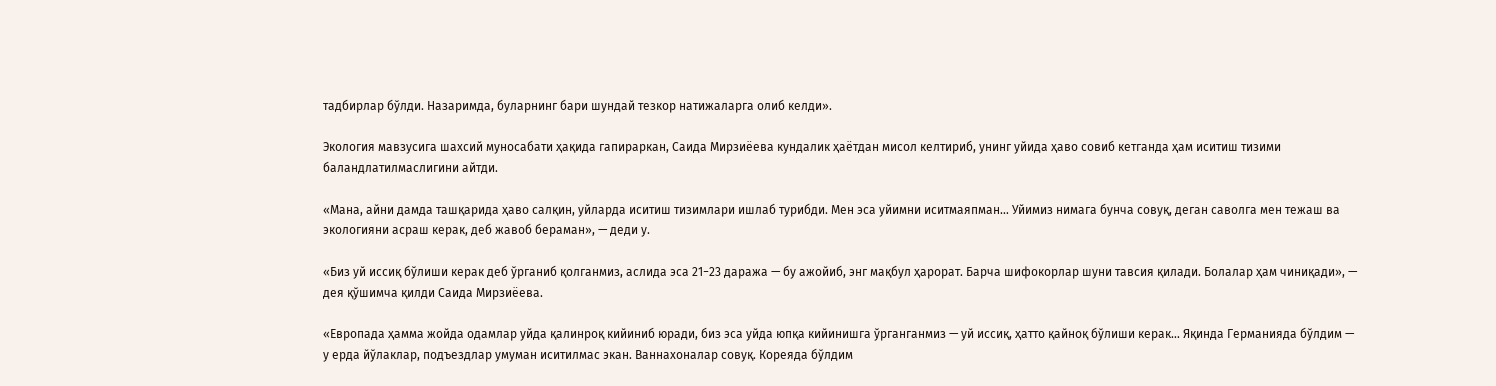тадбирлар бўлди. Назаримда, буларнинг бари шундай тезкор натижаларга олиб келди».

Экология мавзусига шахсий муносабати ҳақида гапираркан, Саида Мирзиёева кундалик ҳаётдан мисол келтириб, унинг уйида ҳаво совиб кетганда ҳам иситиш тизими баландлатилмаслигини айтди.

«Мана, айни дамда ташқарида ҳаво салқин, уйларда иситиш тизимлари ишлаб турибди. Мен эса уйимни иситмаяпман… Уйимиз нимага бунча совуқ, деган саволга мен тежаш ва экологияни асраш керак, деб жавоб бераман», — деди у.

«Биз уй иссиқ бўлиши керак деб ўрганиб қолганмиз, аслида эса 21−23 даража — бу ажойиб, энг мақбул ҳарорат. Барча шифокорлар шуни тавсия қилади. Болалар ҳам чиниқади», — дея қўшимча қилди Саида Мирзиёева.

«Европада ҳамма жойда одамлар уйда қалинроқ кийиниб юради, биз эса уйда юпқа кийинишга ўрганганмиз — уй иссиқ, ҳатто қайноқ бўлиши керак… Яқинда Германияда бўлдим — у ерда йўлаклар, подъездлар умуман иситилмас экан. Ваннахоналар совуқ. Кореяда бўлдим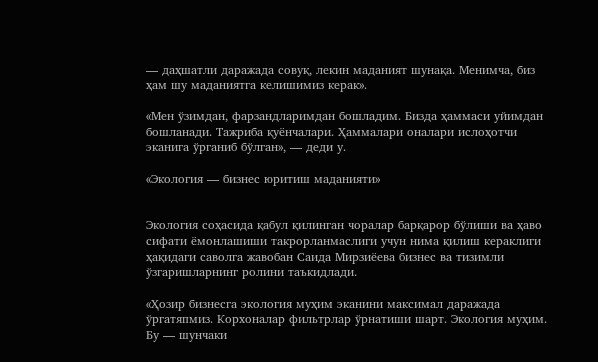— даҳшатли даражада совуқ, лекин маданият шунақа. Менимча, биз ҳам шу маданиятга келишимиз керак».

«Мен ўзимдан, фарзандларимдан бошладим. Бизда ҳаммаси уйимдан бошланади. Тажриба қуёнчалари. Ҳаммалари оналари ислоҳотчи эканига ўрганиб бўлган», — деди у.

«Экология — бизнес юритиш маданияти»


Экология соҳасида қабул қилинган чоралар барқарор бўлиши ва ҳаво сифати ёмонлашиши такрорланмаслиги учун нима қилиш кераклиги ҳақидаги саволга жавобан Саида Мирзиёева бизнес ва тизимли ўзгаришларнинг ролини таъкидлади.

«Ҳозир бизнесга экология муҳим эканини максимал даражада ўргатяпмиз. Корхоналар фильтрлар ўрнатиши шарт. Экология муҳим. Бу — шунчаки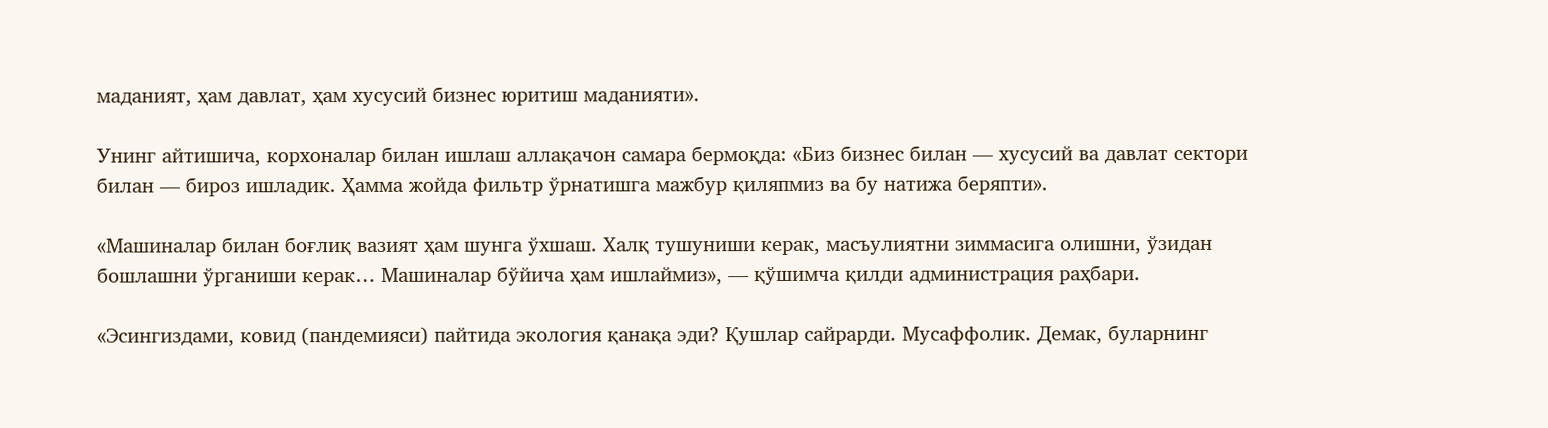маданият, ҳам давлат, ҳам хусусий бизнес юритиш маданияти».

Унинг айтишича, корхоналар билан ишлаш аллақачон самара бермоқда: «Биз бизнес билан — хусусий ва давлат сектори билан — бироз ишладик. Ҳамма жойда фильтр ўрнатишга мажбур қиляпмиз ва бу натижа беряпти».

«Машиналар билан боғлиқ вазият ҳам шунга ўхшаш. Халқ тушуниши керак, масъулиятни зиммасига олишни, ўзидан бошлашни ўрганиши керак… Машиналар бўйича ҳам ишлаймиз», — қўшимча қилди администрация раҳбари.

«Эсингиздами, ковид (пандемияси) пайтида экология қанақа эди? Қушлар сайрарди. Мусаффолик. Демак, буларнинг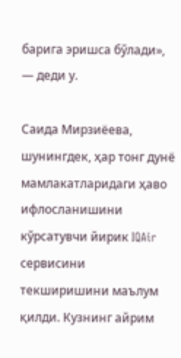барига эришса бўлади», — деди у.

Саида Мирзиёева, шунингдек, ҳар тонг дунё мамлакатларидаги ҳаво ифлосланишини кўрсатувчи йирик IQAir сервисини текширишини маълум қилди. Кузнинг айрим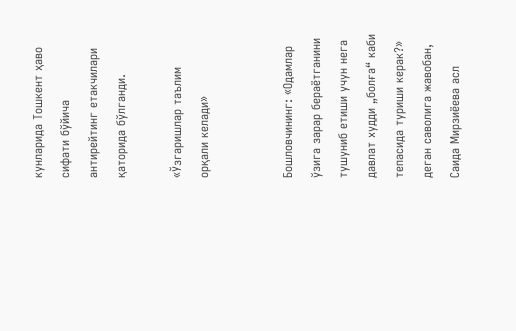кунларида Тошкент ҳаво сифати бўйича антирейтинг етакчилари қаторида бўлганди.

«Ўзгаришлар таълим орқали келади»


Бошловчининг: «Одамлар ўзига зарар бераётганини тушуниб етиши учун нега давлат худди „болға“ каби тепасида туриши керак?» деган саволига жавобан, Саида Мирзиёева асл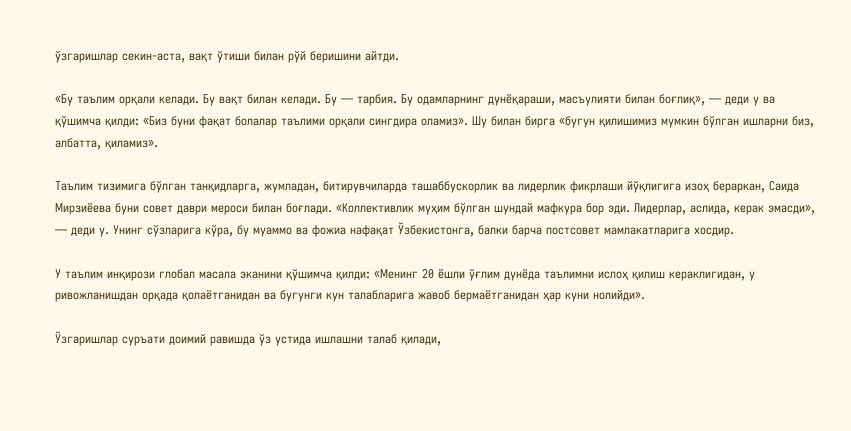ўзгаришлар секин-аста, вақт ўтиши билан рўй беришини айтди.

«Бу таълим орқали келади. Бу вақт билан келади. Бу — тарбия. Бу одамларнинг дунёқараши, масъулияти билан боғлиқ», — деди у ва қўшимча қилди: «Биз буни фақат болалар таълими орқали сингдира оламиз». Шу билан бирга «бугун қилишимиз мумкин бўлган ишларни биз, албатта, қиламиз».

Таълим тизимига бўлган танқидларга, жумладан, битирувчиларда ташаббускорлик ва лидерлик фикрлаши йўқлигига изоҳ бераркан, Саида Мирзиёева буни совет даври мероси билан боғлади. «Коллективлик муҳим бўлган шундай мафкура бор эди. Лидерлар, аслида, керак эмасди», — деди у. Унинг сўзларига кўра, бу муаммо ва фожиа нафақат Ўзбекистонга, балки барча постсовет мамлакатларига хосдир.

У таълим инқирози глобал масала эканини қўшимча қилди: «Менинг 20 ёшли ўғлим дунёда таълимни ислоҳ қилиш кераклигидан, у ривожланишдан орқада қолаётганидан ва бугунги кун талабларига жавоб бермаётганидан ҳар куни нолийди».

Ўзгаришлар суръати доимий равишда ўз устида ишлашни талаб қилади,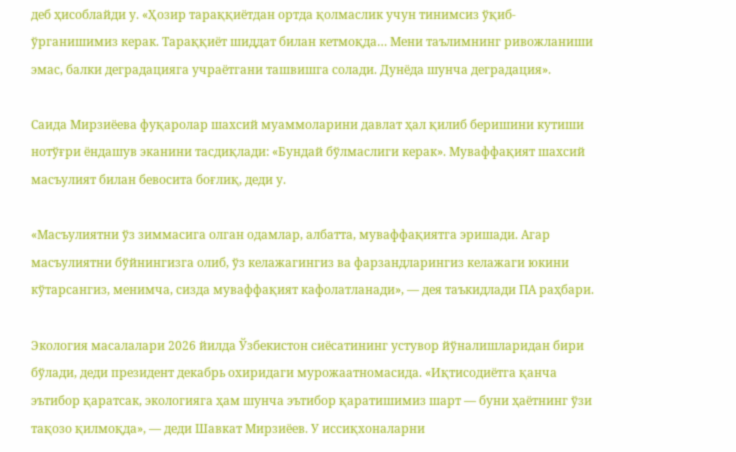деб ҳисоблайди у. «Ҳозир тараққиётдан ортда қолмаслик учун тинимсиз ўқиб-ўрганишимиз керак. Тараққиёт шиддат билан кетмоқда… Мени таълимнинг ривожланиши эмас, балки деградацияга учраётгани ташвишга солади. Дунёда шунча деградация».

Саида Мирзиёева фуқаролар шахсий муаммоларини давлат ҳал қилиб беришини кутиши нотўғри ёндашув эканини тасдиқлади: «Бундай бўлмаслиги керак». Муваффақият шахсий масъулият билан бевосита боғлиқ, деди у.

«Масъулиятни ўз зиммасига олган одамлар, албатта, муваффақиятга эришади. Агар масъулиятни бўйнингизга олиб, ўз келажагингиз ва фарзандларингиз келажаги юкини кўтарсангиз, менимча, сизда муваффақият кафолатланади», — дея таъкидлади ПА раҳбари.

Экология масалалари 2026 йилда Ўзбекистон сиёсатининг устувор йўналишларидан бири бўлади, деди президент декабрь охиридаги мурожаатномасида. «Иқтисодиётга қанча эътибор қаратсак, экологияга ҳам шунча эътибор қаратишимиз шарт — буни ҳаётнинг ўзи тақозо қилмоқда», — деди Шавкат Мирзиёев. У иссиқхоналарни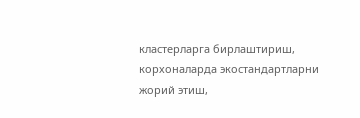кластерларга бирлаштириш, корхоналарда экостандартларни жорий этиш,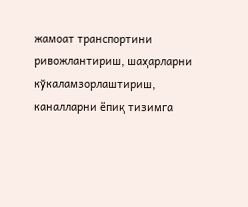жамоат транспортини ривожлантириш, шаҳарларни кўкаламзорлаштириш, каналларни ёпиқ тизимга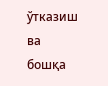ўтказиш ва бошқа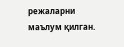режаларни маълум қилган.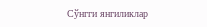Сўнгги янгиликлар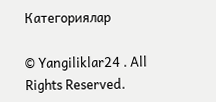Категориялар

© Yangiliklar24 . All Rights Reserved.